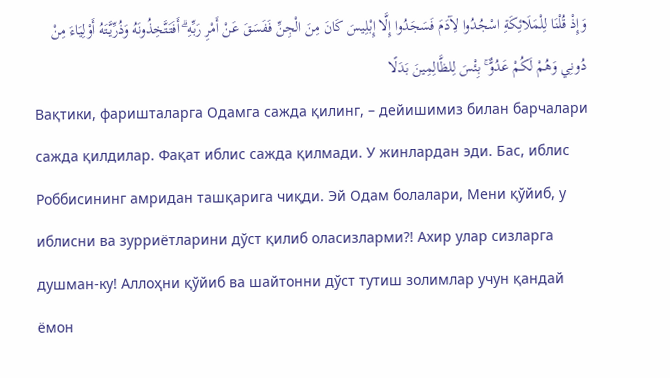وَإِذْ قُلْنَا لِلْمَلَائِكَةِ اسْجُدُوا لِآدَمَ فَسَجَدُوا إِلَّا إِبْلِيسَ كَانَ مِنَ الْجِنِّ فَفَسَقَ عَنْ أَمْرِ رَبِّهِ ۗ أَفَتَتَّخِذُونَهُ وَذُرِّيَّتَهُ أَوْلِيَاءَ مِنْ دُونِي وَهُمْ لَكُمْ عَدُوٌّ ۚ بِئْسَ لِلظَّالِمِينَ بَدَلًا
Вақтики, фаришталарга Одамга сажда қилинг, – дейишимиз билан барчалари сажда қилдилар. Фақат иблис сажда қилмади. У жинлардан эди. Бас, иблис Роббисининг амридан ташқарига чиқди. Эй Одам болалари, Мени қўйиб, у иблисни ва зурриётларини дўст қилиб оласизларми?! Ахир улар сизларга душман-ку! Аллоҳни қўйиб ва шайтонни дўст тутиш золимлар учун қандай ёмон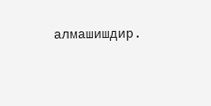алмашишдир.